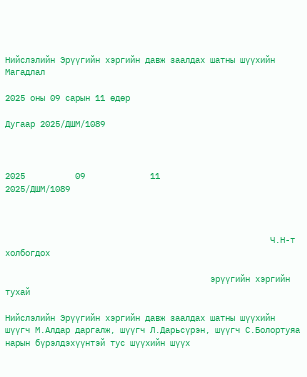Нийслэлийн Эрүүгийн хэргийн давж заалдах шатны шүүхийн Магадлал

2025 оны 09 сарын 11 өдөр

Дугаар 2025/ДШМ/1089



2025          09             11                                                                                        2025/ДШМ/1089



                                                     Ч.Н-т холбогдох

                                         эрүүгийн хэргийн тухай

Нийслэлийн Эрүүгийн хэргийн давж заалдах шатны шүүхийн шүүгч М.Алдар даргалж, шүүгч Л.Дарьсүрэн, шүүгч С.Болортуяа нарын бүрэлдэхүүнтэй тус шүүхийн шүүх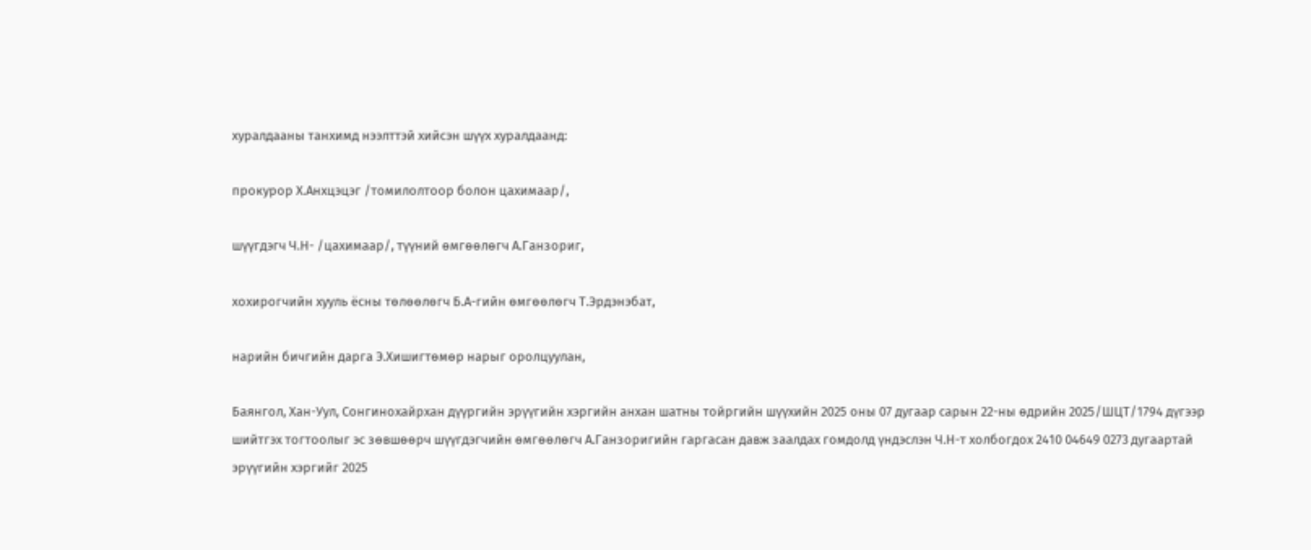хуралдааны танхимд нээлттэй хийсэн шүүх хуралдаанд:

прокурор Х.Анхцэцэг /томилолтоор болон цахимаар/,

шүүгдэгч Ч.Н- /цахимаар/, түүний өмгөөлөгч А.Ганзориг,

хохирогчийн хууль ёсны төлөөлөгч Б.А-гийн өмгөөлөгч Т.Эрдэнэбат,

нарийн бичгийн дарга Э.Хишигтөмөр нарыг оролцуулан,

Баянгол, Хан-Уул, Сонгинохайрхан дүүргийн эрүүгийн хэргийн анхан шатны тойргийн шүүхийн 2025 оны 07 дугаар сарын 22-ны өдрийн 2025/ШЦТ/1794 дүгээр шийтгэх тогтоолыг эс зөвшөөрч шүүгдэгчийн өмгөөлөгч А.Ганзоригийн гаргасан давж заалдах гомдолд үндэслэн Ч.Н-т холбогдох 2410 04649 0273 дугаартай эрүүгийн хэргийг 2025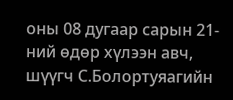оны 08 дугаар сарын 21-ний өдөр хүлээн авч, шүүгч С.Болортуяагийн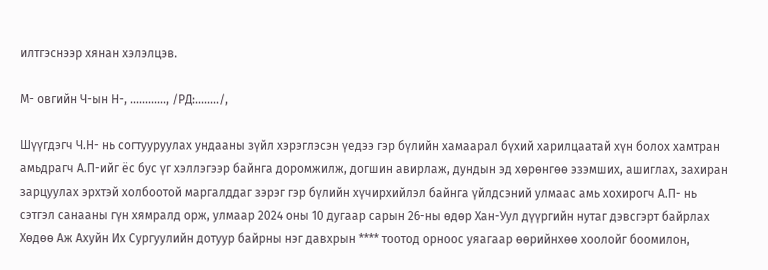илтгэснээр хянан хэлэлцэв.

М- овгийн Ч-ын Н-, ............, /РД:......../,

Шүүгдэгч Ч.Н- нь согтууруулах ундааны зүйл хэрэглэсэн үедээ гэр бүлийн хамаарал бүхий харилцаатай хүн болох хамтран амьдрагч А.П-ийг ёс бус үг хэллэгээр байнга доромжилж, догшин авирлаж, дундын эд хөрөнгөө эзэмших, ашиглах, захиран зарцуулах эрхтэй холбоотой маргалддаг зэрэг гэр бүлийн хүчирхийлэл байнга үйлдсэний улмаас амь хохирогч А.П- нь сэтгэл санааны гүн хямралд орж, улмаар 2024 оны 10 дугаар сарын 26-ны өдөр Хан-Уул дүүргийн нутаг дэвсгэрт байрлах  Хөдөө Аж Ахуйн Их Сургуулийн дотуур байрны нэг давхрын **** тоотод орноос уяагаар өөрийнхөө хоолойг боомилон,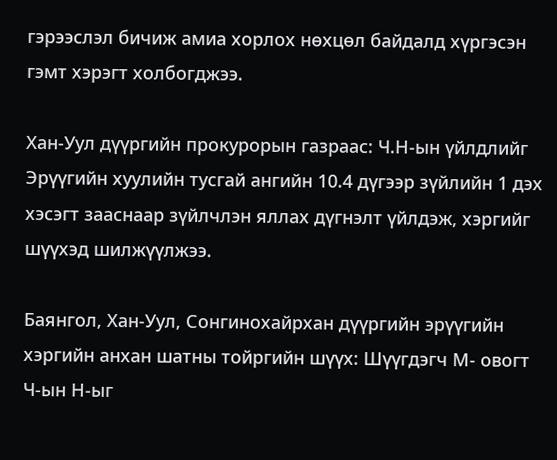гэрээслэл бичиж амиа хорлох нөхцөл байдалд хүргэсэн гэмт хэрэгт холбогджээ.

Хан-Уул дүүргийн прокурорын газраас: Ч.Н-ын үйлдлийг Эрүүгийн хуулийн тусгай ангийн 10.4 дүгээр зүйлийн 1 дэх хэсэгт зааснаар зүйлчлэн яллах дүгнэлт үйлдэж, хэргийг шүүхэд шилжүүлжээ.

Баянгол, Хан-Уул, Сонгинохайрхан дүүргийн эрүүгийн хэргийн анхан шатны тойргийн шүүх: Шүүгдэгч М- овогт Ч-ын Н-ыг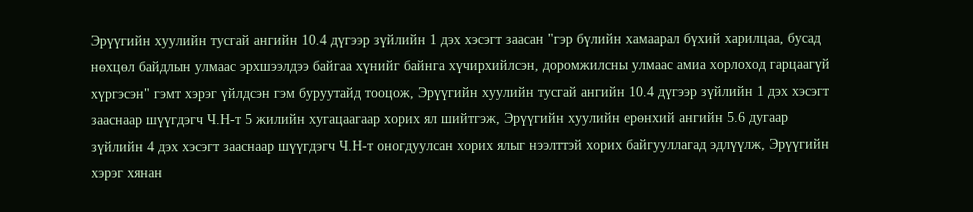Эрүүгийн хуулийн тусгай ангийн 10.4 дүгээр зүйлийн 1 дэх хэсэгт заасан "гэр бүлийн хамаарал бүхий харилцаа, бусад нөхцөл байдлын улмаас эрхшээлдээ байгаа хүнийг байнга хүчирхийлсэн, доромжилсны улмаас амиа хорлоход гарцаагүй хүргэсэн" гэмт хэрэг үйлдсэн гэм буруутайд тооцож, Эрүүгийн хуулийн тусгай ангийн 10.4 дүгээр зүйлийн 1 дэх хэсэгт зааснаар шүүгдэгч Ч.Н-т 5 жилийн хугацаагаар хорих ял шийтгэж, Эрүүгийн хуулийн ерөнхий ангийн 5.6 дугаар зүйлийн 4 дэх хэсэгт зааснаар шүүгдэгч Ч.Н-т оногдуулсан хорих ялыг нээлттэй хорих байгууллагад эдлүүлж, Эрүүгийн хэрэг хянан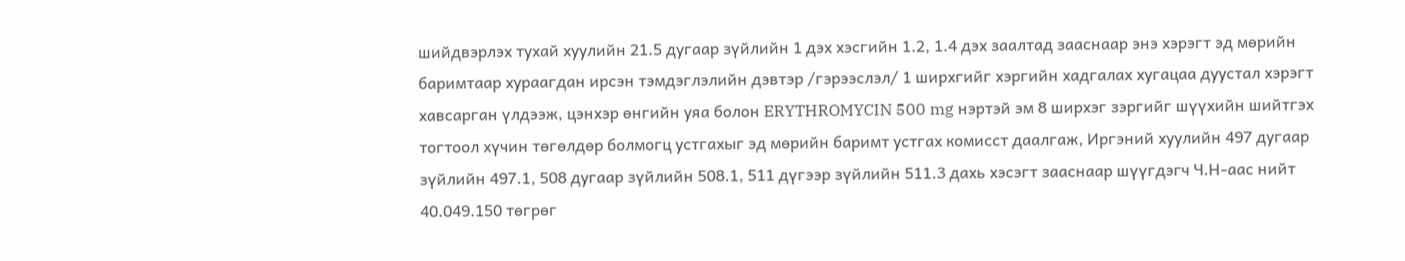шийдвэрлэх тухай хуулийн 21.5 дугаар зүйлийн 1 дэх хэсгийн 1.2, 1.4 дэх заалтад зааснаар энэ хэрэгт эд мөрийн баримтаар хураагдан ирсэн тэмдэглэлийн дэвтэр /гэрээслэл/ 1 ширхгийг хэргийн хадгалах хугацаа дуустал хэрэгт хавсарган үлдээж, цэнхэр өнгийн уяа болон ERYTHROMYCIN 500 mg нэртэй эм 8 ширхэг зэргийг шүүхийн шийтгэх тогтоол хүчин төгөлдөр болмогц устгахыг эд мөрийн баримт устгах комисст даалгаж, Иргэний хуулийн 497 дугаар зүйлийн 497.1, 508 дугаар зүйлийн 508.1, 511 дүгээр зүйлийн 511.3 дахь хэсэгт зааснаар шүүгдэгч Ч.Н-аас нийт 40.049.150 төгрөг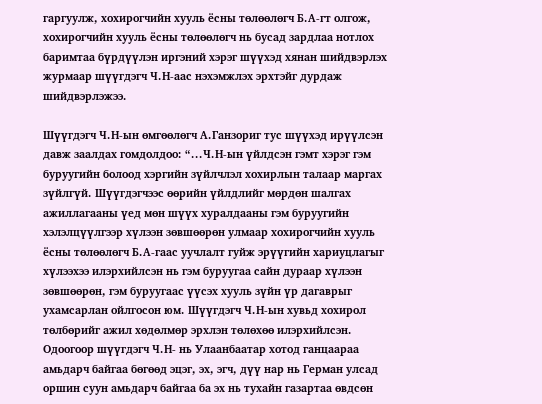гаргуулж, хохирогчийн хууль ёсны төлөөлөгч Б.А-гт олгож, хохирогчийн хууль ёсны төлөөлөгч нь бусад зардлаа нотлох баримтаа бүрдүүлэн иргэний хэрэг шүүхэд хянан шийдвэрлэх журмаар шүүгдэгч Ч.Н-аас нэхэмжлэх эрхтэйг дурдаж шийдвэрлэжээ.

Шүүгдэгч Ч.Н-ын өмгөөлөгч А.Ганзориг тус шүүхэд ирүүлсэн давж заалдах гомдолдоо: “...Ч.Н-ын үйлдсэн гэмт хэрэг гэм буруугийн болоод хэргийн зүйлчлэл хохирлын талаар маргах зүйлгүй. Шүүгдэгчээс өөрийн үйлдлийг мөрдөн шалгах ажиллагааны үед мөн шүүх хуралдааны гэм буруугийн хэлэлцүүлгээр хүлээн зөвшөөрөн улмаар хохирогчийн хууль ёсны төлөөлөгч Б.А-гаас уучлалт гуйж эрүүгийн хариуцлагыг хүлээхээ илэрхийлсэн нь гэм буруугаа сайн дураар хүлээн зөвшөөрөн, гэм буруугаас үүсэх хууль зүйн үр дагаврыг ухамсарлан ойлгосон юм. Шүүгдэгч Ч.Н-ын хувьд хохирол төлбөрийг ажил хөдөлмөр эрхлэн төлөхөө илэрхийлсэн. Одоогоор шүүгдэгч Ч.Н- нь Улаанбаатар хотод ганцаараа амьдарч байгаа бөгөөд эцэг, эх, эгч, дүү нар нь Герман улсад оршин суун амьдарч байгаа ба эх нь тухайн газартаа өвдсөн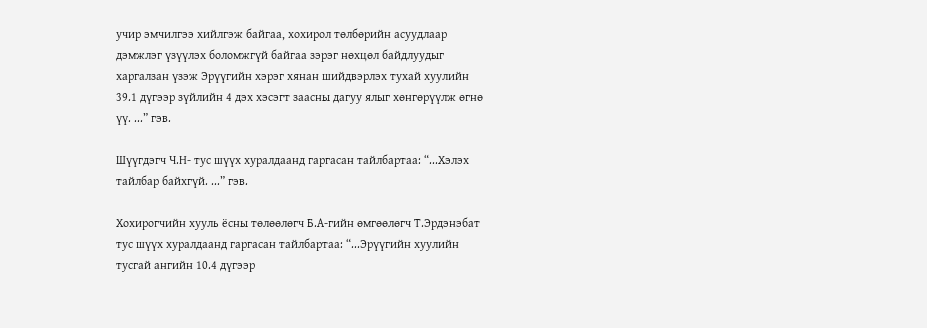учир эмчилгээ хийлгэж байгаа, хохирол төлбөрийн асуудлаар дэмжлэг үзүүлэх боломжгүй байгаа зэрэг нөхцөл байдлуудыг харгалзан үзэж Эрүүгийн хэрэг хянан шийдвэрлэх тухай хуулийн 39.1 дүгээр зүйлийн 4 дэх хэсэгт заасны дагуу ялыг хөнгөрүүлж өгнө үү. ...” гэв.

Шүүгдэгч Ч.Н- тус шүүх хуралдаанд гаргасан тайлбартаа: “...Хэлэх тайлбар байхгүй. ...” гэв.

Хохирогчийн хууль ёсны төлөөлөгч Б.А-гийн өмгөөлөгч Т.Эрдэнэбат тус шүүх хуралдаанд гаргасан тайлбартаа: “...Эрүүгийн хуулийн тусгай ангийн 10.4 дүгээр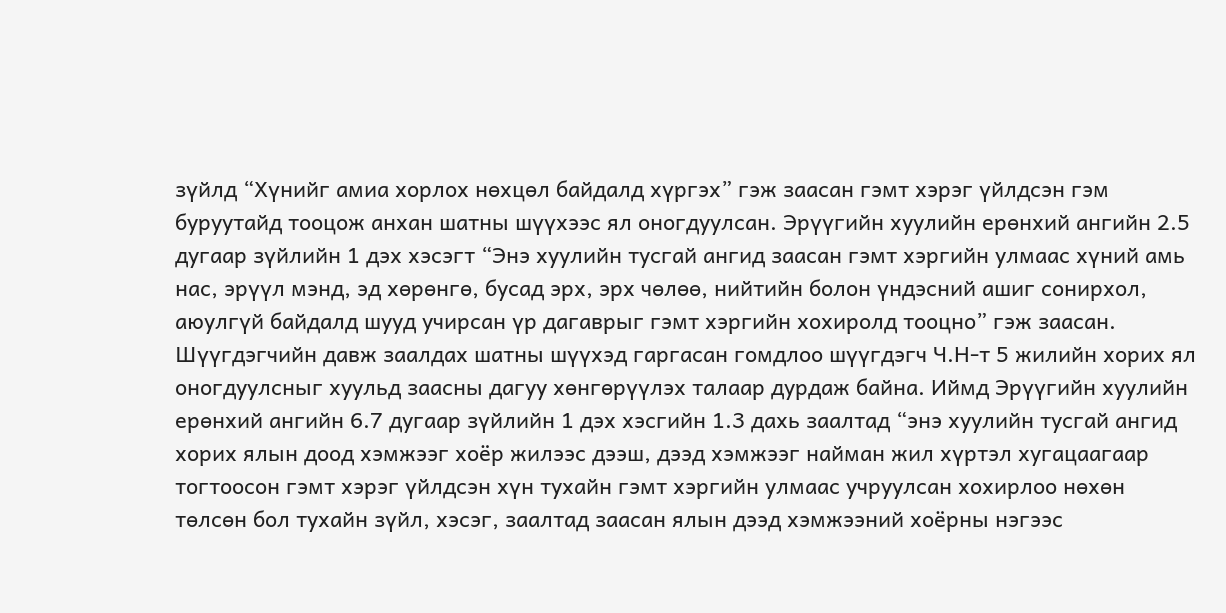зүйлд “Хүнийг амиа хорлох нөхцөл байдалд хүргэх” гэж заасан гэмт хэрэг үйлдсэн гэм буруутайд тооцож анхан шатны шүүхээс ял оногдуулсан. Эрүүгийн хуулийн ерөнхий ангийн 2.5 дугаар зүйлийн 1 дэх хэсэгт “Энэ хуулийн тусгай ангид заасан гэмт хэргийн улмаас хүний амь нас, эрүүл мэнд, эд хөрөнгө, бусад эрх, эрх чөлөө, нийтийн болон үндэсний ашиг сонирхол, аюулгүй байдалд шууд учирсан үр дагаврыг гэмт хэргийн хохиролд тооцно” гэж заасан. Шүүгдэгчийн давж заалдах шатны шүүхэд гаргасан гомдлоо шүүгдэгч Ч.Н-т 5 жилийн хорих ял оногдуулсныг хуульд заасны дагуу хөнгөрүүлэх талаар дурдаж байна. Иймд Эрүүгийн хуулийн ерөнхий ангийн 6.7 дугаар зүйлийн 1 дэх хэсгийн 1.3 дахь заалтад “энэ хуулийн тусгай ангид хорих ялын доод хэмжээг хоёр жилээс дээш, дээд хэмжээг найман жил хүртэл хугацаагаар тогтоосон гэмт хэрэг үйлдсэн хүн тухайн гэмт хэргийн улмаас учруулсан хохирлоо нөхөн төлсөн бол тухайн зүйл, хэсэг, заалтад заасан ялын дээд хэмжээний хоёрны нэгээс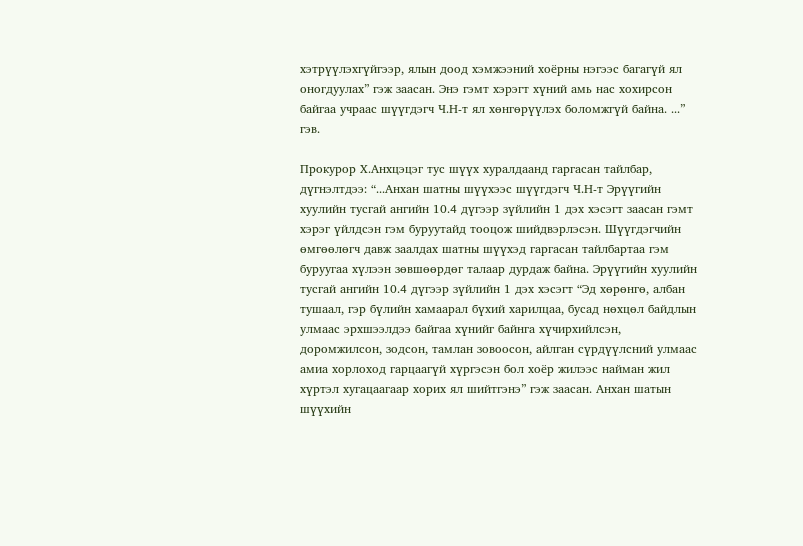хэтрүүлэхгүйгээр, ялын доод хэмжээний хоёрны нэгээс багагүй ял оногдуулах” гэж заасан. Энэ гэмт хэрэгт хүний амь нас хохирсон байгаа учраас шүүгдэгч Ч.Н-т ял хөнгөрүүлэх боломжгүй байна. ...” гэв.

Прокурор Х.Анхцэцэг тус шүүх хуралдаанд гаргасан тайлбар, дүгнэлтдээ: “...Анхан шатны шүүхээс шүүгдэгч Ч.Н-т Эрүүгийн хуулийн тусгай ангийн 10.4 дүгээр зүйлийн 1 дэх хэсэгт заасан гэмт хэрэг үйлдсэн гэм буруутайд тооцож шийдвэрлэсэн. Шүүгдэгчийн өмгөөлөгч давж заалдах шатны шүүхэд гаргасан тайлбартаа гэм буруугаа хүлээн зөвшөөрдөг талаар дурдаж байна. Эрүүгийн хуулийн тусгай ангийн 10.4 дүгээр зүйлийн 1 дэх хэсэгт “Эд хөрөнгө, албан тушаал, гэр бүлийн хамаарал бүхий харилцаа, бусад нөхцөл байдлын улмаас эрхшээлдээ байгаа хүнийг байнга хүчирхийлсэн, доромжилсон, зодсон, тамлан зовоосон, айлган сүрдүүлсний улмаас амиа хорлоход гарцаагүй хүргэсэн бол хоёр жилээс найман жил хүртэл хугацаагаар хорих ял шийтгэнэ” гэж заасан. Анхан шатын шүүхийн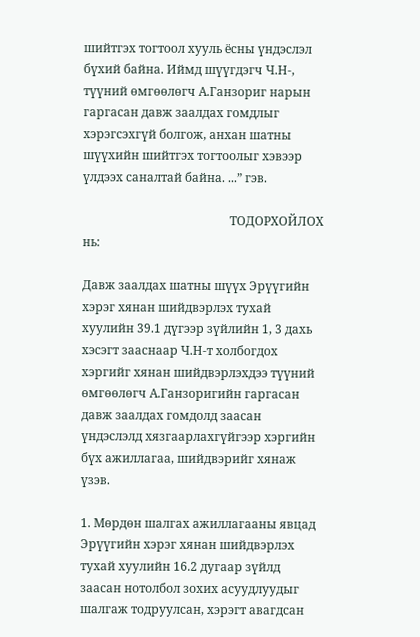шийтгэх тогтоол хууль ёсны үндэслэл бүхий байна. Иймд шүүгдэгч Ч.Н-, түүний өмгөөлөгч А.Ганзориг нарын гаргасан давж заалдах гомдлыг хэрэгсэхгүй болгож, анхан шатны шүүхийн шийтгэх тогтоолыг хэвээр үлдээх саналтай байна. ...” гэв.

                                                 ТОДОРХОЙЛОХ нь:

Давж заалдах шатны шүүх Эрүүгийн хэрэг хянан шийдвэрлэх тухай хуулийн 39.1 дүгээр зүйлийн 1, 3 дахь хэсэгт зааснаар Ч.Н-т холбогдох хэргийг хянан шийдвэрлэхдээ түүний өмгөөлөгч А.Ганзоригийн гаргасан давж заалдах гомдолд заасан үндэслэлд хязгаарлахгүйгээр хэргийн бүх ажиллагаа, шийдвэрийг хянаж үзэв.

1. Мөрдөн шалгах ажиллагааны явцад Эрүүгийн хэрэг хянан шийдвэрлэх тухай хуулийн 16.2 дугаар зүйлд заасан нотолбол зохих асуудлуудыг шалгаж тодруулсан, хэрэгт авагдсан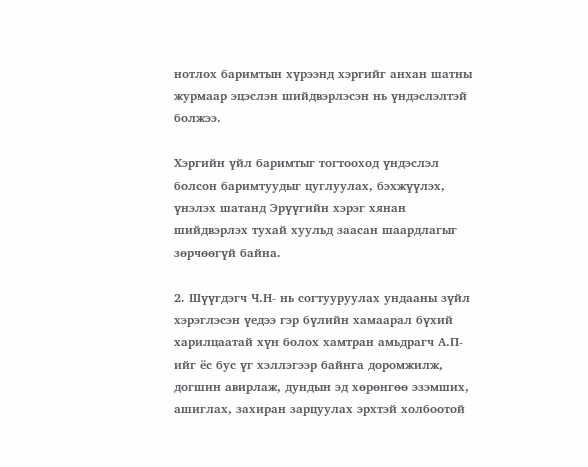нотлох баримтын хүрээнд хэргийг анхан шатны журмаар эцэслэн шийдвэрлэсэн нь үндэслэлтэй болжээ.

Хэргийн үйл баримтыг тогтооход үндэслэл болсон баримтуудыг цуглуулах, бэхжүүлэх, үнэлэх шатанд Эрүүгийн хэрэг хянан шийдвэрлэх тухай хуульд заасан шаардлагыг зөрчөөгүй байна.

2. Шүүгдэгч Ч.Н- нь согтууруулах ундааны зүйл хэрэглэсэн үедээ гэр бүлийн хамаарал бүхий харилцаатай хүн болох хамтран амьдрагч А.П-ийг ёс бус үг хэллэгээр байнга доромжилж, догшин авирлаж, дундын эд хөрөнгөө эзэмших, ашиглах, захиран зарцуулах эрхтэй холбоотой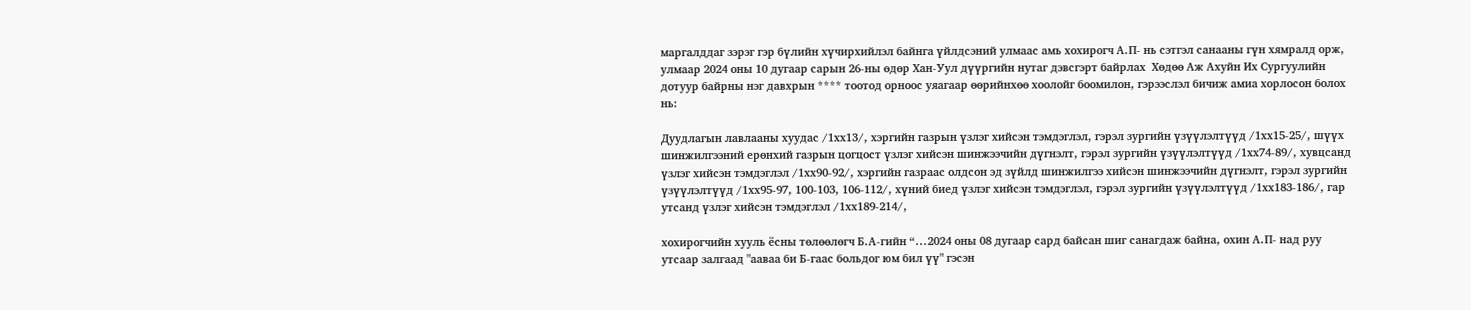маргалддаг зэрэг гэр бүлийн хүчирхийлэл байнга үйлдсэний улмаас амь хохирогч А.П- нь сэтгэл санааны гүн хямралд орж, улмаар 2024 оны 10 дугаар сарын 26-ны өдөр Хан-Уул дүүргийн нутаг дэвсгэрт байрлах  Хөдөө Аж Ахуйн Их Сургуулийн дотуур байрны нэг давхрын **** тоотод орноос уяагаар өөрийнхөө хоолойг боомилон, гэрээслэл бичиж амиа хорлосон болох нь:

Дуудлагын лавлааны хуудас /1хх13/, хэргийн газрын үзлэг хийсэн тэмдэглэл, гэрэл зургийн үзүүлэлтүүд /1хх15-25/, шүүх шинжилгээний ерөнхий газрын цогцост үзлэг хийсэн шинжээчийн дүгнэлт, гэрэл зургийн үзүүлэлтүүд /1хх74-89/, хувцсанд үзлэг хийсэн тэмдэглэл /1хх90-92/, хэргийн газраас олдсон эд зүйлд шинжилгээ хийсэн шинжээчийн дүгнэлт, гэрэл зургийн үзүүлэлтүүд /1хх95-97, 100-103, 106-112/, хүний биед үзлэг хийсэн тэмдэглэл, гэрэл зургийн үзүүлэлтүүд /1хх183-186/, гар утсанд үзлэг хийсэн тэмдэглэл /1хх189-214/,

хохирогчийн хууль ёсны төлөөлөгч Б.А-гийн “...2024 оны 08 дугаар сард байсан шиг санагдаж байна, охин А.П- над руу утсаар залгаад "ааваа би Б-гаас больдог юм бил үү" гэсэн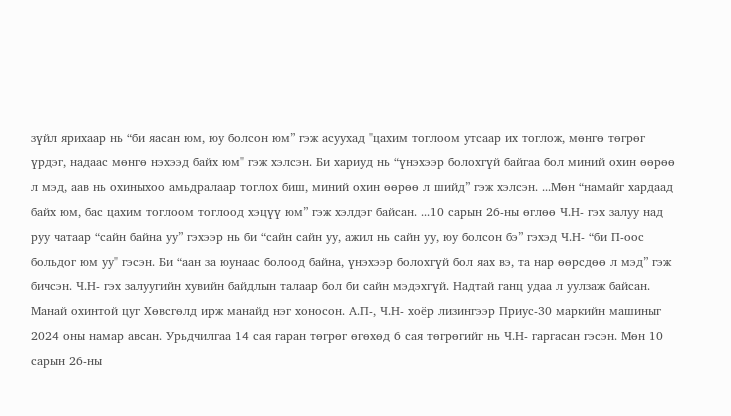зүйл ярихаар нь “би яасан юм, юу болсон юм” гэж асуухад "цахим тоглоом утсаар их тоглож, мөнгө төгрөг үрдэг, надаас мөнгө нэхээд байх юм" гэж хэлсэн. Би хариуд нь “үнэхээр болохгүй байгаа бол миний охин өөрөө л мэд, аав нь охиныхоо амьдралаар тоглох биш, миний охин өөрөө л шийд” гэж хэлсэн. ...Мөн “намайг хардаад байх юм, бас цахим тоглоом тоглоод хэцүү юм” гэж хэлдэг байсан. ...10 сарын 26-ны өглөө Ч.Н- гэх залуу над руу чатаар “сайн байна уу” гэхээр нь би “сайн сайн уу, ажил нь сайн уу, юу болсон бэ” гэхэд Ч.Н- “би П-оос больдог юм уу" гэсэн. Би “аан за юунаас болоод байна, үнэхээр болохгүй бол яах вэ, та нар өөрсдөө л мэд” гэж бичсэн. Ч.Н- гэх залуугийн хувийн байдлын талаар бол би сайн мэдэхгүй. Надтай ганц удаа л уулзаж байсан. Манай охинтой цуг Хөвсгөлд ирж манайд нэг хоносон. А.П-, Ч.Н- хоёр лизингээр Приус-30 маркийн машиныг 2024 оны намар авсан. Урьдчилгаа 14 сая гаран төгрөг өгөхөд 6 сая төгрөгийг нь Ч.Н- гаргасан гэсэн. Мөн 10 сарын 26-ны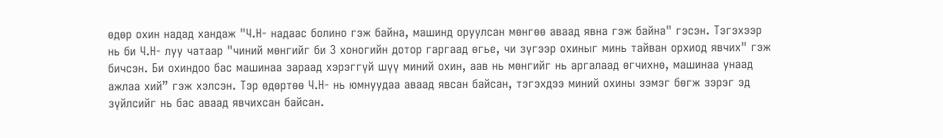өдөр охин надад хандаж "Ч.Н- надаас болино гэж байна, машинд оруулсан мөнгөө аваад явна гэж байна" гэсэн. Тэгэхээр нь би Ч.Н- луу чатаар "чиний мөнгийг би 3 хоногийн дотор гаргаад өгье, чи зүгээр охиныг минь тайван орхиод явчих" гэж бичсэн. Би охиндоо бас машинаа зараад хэрэггүй шүү миний охин, аав нь мөнгийг нь аргалаад өгчихнө, машинаа унаад ажлаа хий” гэж хэлсэн. Тэр өдөртөө Ч.Н- нь юмнуудаа аваад явсан байсан, тэгэхдээ миний охины ээмэг бөгж зэрэг эд зүйлсийг нь бас аваад явчихсан байсан.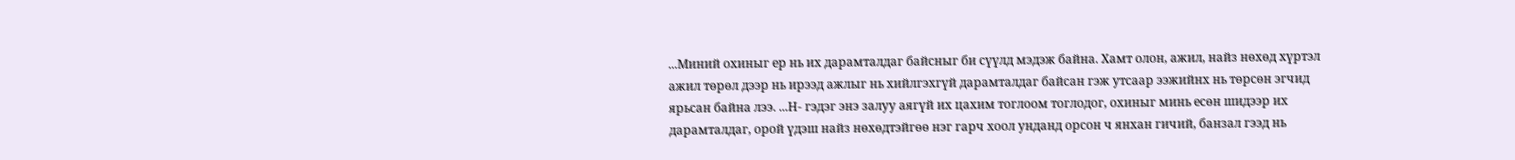...Миний охиныг ер нь их дарамталдаг байсныг би сүүлд мэдэж байна. Хамт олон, ажил, найз нөхөд хүртэл ажил төрөл дээр нь ирээд ажлыг нь хийлгэхгүй дарамталдаг байсан гэж утсаар ээжийнх нь төрсөн эгчид ярьсан байна лээ. ...Н- гэдэг энэ залуу аягүй их цахим тоглоом тоглодог, охиныг минь есөн шидээр их дарамталдаг, орой үдэш найз нөхөдтэйгөө нэг гарч хоол унданд орсон ч янхан гичий, банзал гээд нь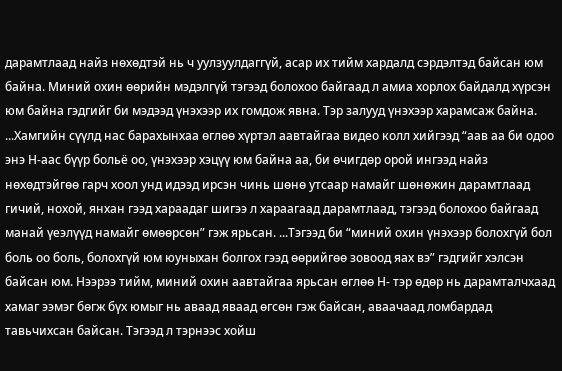дарамтлаад найз нөхөдтэй нь ч уулзуулдаггүй, асар их тийм хардалд сэрдэлтэд байсан юм байна. Миний охин өөрийн мэдэлгүй тэгээд болохоо байгаад л амиа хорлох байдалд хүрсэн юм байна гэдгийг би мэдээд үнэхээр их гомдож явна. Тэр залууд үнэхээр харамсаж байна.  ...Хамгийн сүүлд нас барахынхаа өглөө хүртэл аавтайгаа видео колл хийгээд “аав аа би одоо энэ Н-аас бүүр больё оо, үнэхээр хэцүү юм байна аа, би өчигдөр орой ингээд найз нөхөдтэйгөө гарч хоол унд идээд ирсэн чинь шөнө утсаар намайг шөнөжин дарамтлаад гичий, нохой, янхан гээд хараадаг шигээ л хараагаад дарамтлаад, тэгээд болохоо байгаад манай үеэлүүд намайг өмөөрсөн” гэж ярьсан. ...Тэгээд би “миний охин үнэхээр болохгүй бол боль оо боль, болохгүй юм юуныхан болгох гээд өөрийгөө зовоод яах вэ” гэдгийг хэлсэн байсан юм. Нээрээ тийм, миний охин аавтайгаа ярьсан өглөө Н- тэр өдөр нь дарамталчхаад хамаг ээмэг бөгж бүх юмыг нь аваад яваад өгсөн гэж байсан, аваачаад ломбардад тавьчихсан байсан. Тэгээд л тэрнээс хойш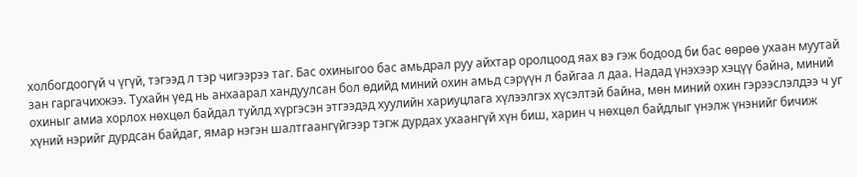холбогдоогүй ч үгүй, тэгээд л тэр чигээрээ таг. Бас охиныгоо бас амьдрал руу айхтар оролцоод яах вэ гэж бодоод би бас өөрөө ухаан муутай зан гаргачихжээ. Тухайн үед нь анхаарал хандуулсан бол өдийд миний охин амьд сэрүүн л байгаа л даа. Надад үнэхээр хэцүү байна, миний охиныг амиа хорлох нөхцөл байдал туйлд хүргэсэн этгээдэд хуулийн хариуцлага хүлээлгэх хүсэлтэй байна, мөн миний охин гэрээслэлдээ ч уг хүний нэрийг дурдсан байдаг, ямар нэгэн шалтгаангүйгээр тэгж дурдах ухаангүй хүн биш, харин ч нөхцөл байдлыг үнэлж үнэнийг бичиж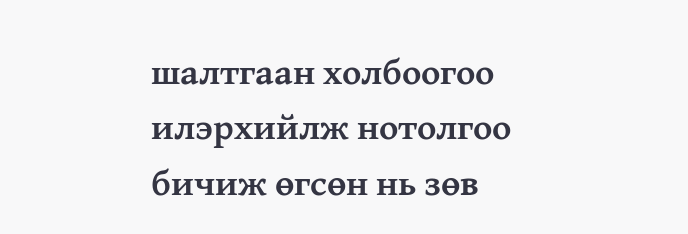шалтгаан холбоогоо илэрхийлж нотолгоо бичиж өгсөн нь зөв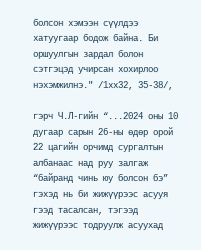болсон хэмээн сүүлдээ хатуугаар бодож байна. Би оршуулгын зардал болон сэтгэцэд учирсан хохирлоо нэхэмжилнэ." /1хх32, 35-38/,

гэрч Ч.Л-гийн “...2024 оны 10 дугаар сарын 26-ны өдөр орой 22 цагийн орчимд сургалтын албанаас над руу залгаж “байранд чинь юу болсон бэ” гэхэд нь би жижүүрээс асууя гээд тасалсан, тэгээд жижүүрээс тодруулж асуухад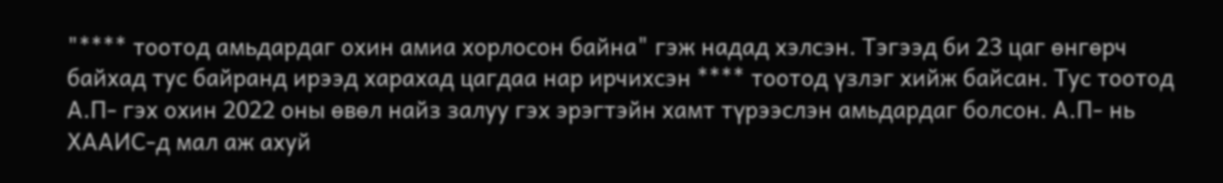"**** тоотод амьдардаг охин амиа хорлосон байна" гэж надад хэлсэн. Тэгээд би 23 цаг өнгөрч байхад тус байранд ирээд харахад цагдаа нар ирчихсэн **** тоотод үзлэг хийж байсан. Тус тоотод А.П- гэх охин 2022 оны өвөл найз залуу гэх эрэгтэйн хамт түрээслэн амьдардаг болсон. А.П- нь ХААИС-д мал аж ахуй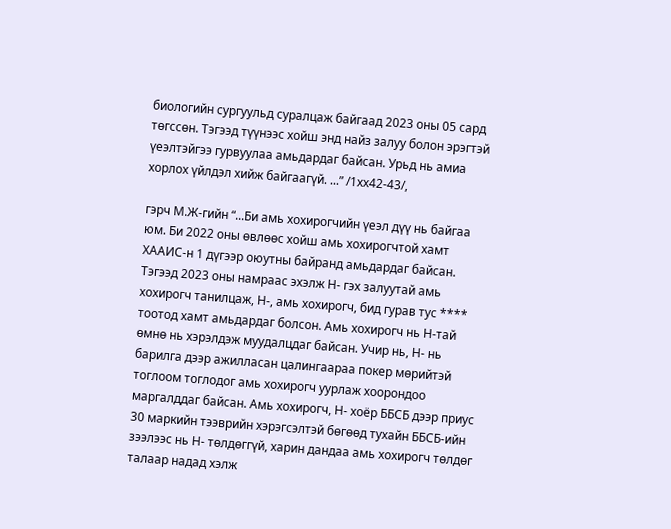биологийн сургуульд суралцаж байгаад 2023 оны 05 сард төгссөн. Тэгээд түүнээс хойш энд найз залуу болон эрэгтэй үеэлтэйгээ гурвуулаа амьдардаг байсан. Урьд нь амиа хорлох үйлдэл хийж байгаагүй. ...” /1хх42-43/,

гэрч М.Ж-гийн “...Би амь хохирогчийн үеэл дүү нь байгаа юм. Би 2022 оны өвлөөс хойш амь хохирогчтой хамт ХААИС-н 1 дүгээр оюутны байранд амьдардаг байсан. Тэгээд 2023 оны намраас эхэлж Н- гэх залуутай амь хохирогч танилцаж, Н-, амь хохирогч, бид гурав тус **** тоотод хамт амьдардаг болсон. Амь хохирогч нь Н-тай өмнө нь хэрэлдэж муудалцдаг байсан. Учир нь, Н- нь барилга дээр ажилласан цалингаараа покер мөрийтэй тоглоом тоглодог амь хохирогч уурлаж хоорондоо маргалддаг байсан. Амь хохирогч, Н- хоёр ББСБ дээр приус 30 маркийн тээврийн хэрэгсэлтэй бөгөөд тухайн ББСБ-ийн зээлээс нь Н- төлдөггүй, харин дандаа амь хохирогч төлдөг талаар надад хэлж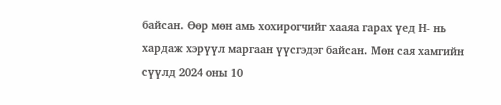байсан. Өөр мөн амь хохирогчийг хааяа гарах үед Н- нь хардаж хэрүүл маргаан үүсгэдэг байсан. Мөн сая хамгийн сүүлд 2024 оны 10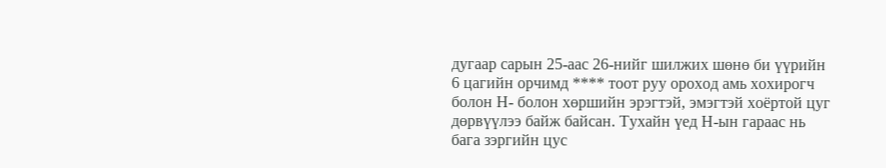дугаар сарын 25-аас 26-нийг шилжих шөнө би үүрийн 6 цагийн орчимд **** тоот руу ороход амь хохирогч болон Н- болон хөршийн эрэгтэй, эмэгтэй хоёртой цуг дөрвүүлээ байж байсан. Тухайн үед Н-ын гараас нь бага зэргийн цус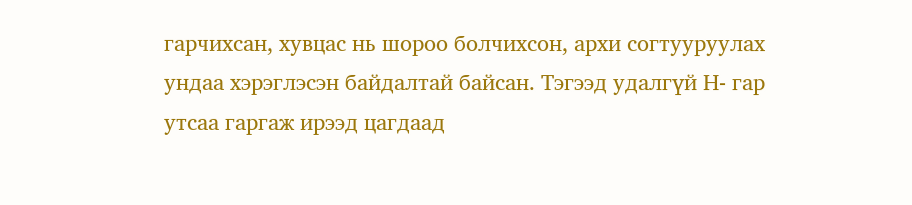гарчихсан, хувцас нь шороо болчихсон, архи согтууруулах ундаа хэрэглэсэн байдалтай байсан. Тэгээд удалгүй Н- гар утсаа гаргаж ирээд цагдаад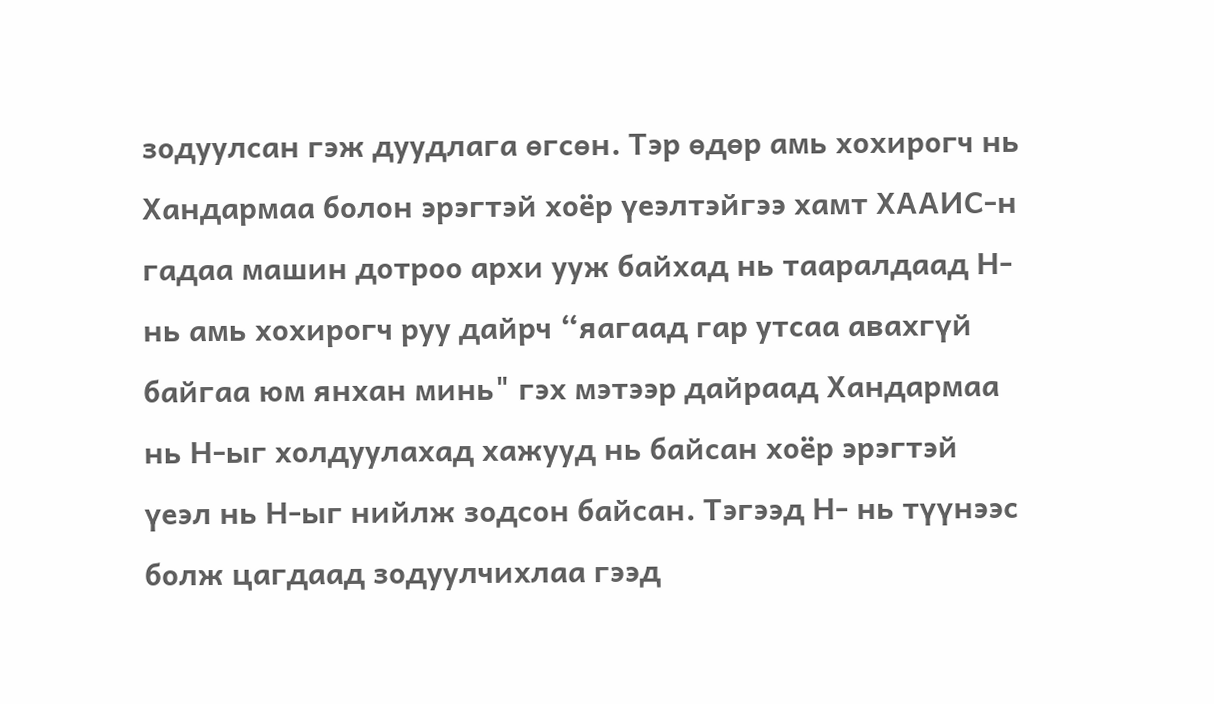зодуулсан гэж дуудлага өгсөн. Тэр өдөр амь хохирогч нь Хандармаа болон эрэгтэй хоёр үеэлтэйгээ хамт ХААИС-н гадаа машин дотроо архи ууж байхад нь тааралдаад Н- нь амь хохирогч руу дайрч “яагаад гар утсаа авахгүй байгаа юм янхан минь" гэх мэтээр дайраад Хандармаа нь Н-ыг холдуулахад хажууд нь байсан хоёр эрэгтэй үеэл нь Н-ыг нийлж зодсон байсан. Тэгээд Н- нь түүнээс болж цагдаад зодуулчихлаа гээд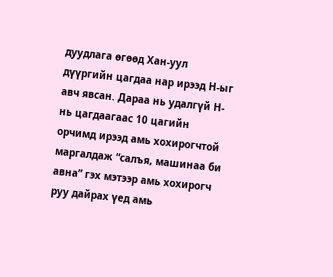дуудлага өгөөд Хан-уул дүүргийн цагдаа нар ирээд Н-ыг авч явсан. Дараа нь удалгүй Н- нь цагдаагаас 10 цагийн орчимд ирээд амь хохирогчтой маргалдаж “салъя, машинаа би авна” гэх мэтээр амь хохирогч руу дайрах үед амь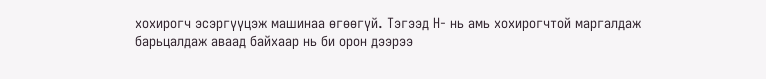хохирогч эсэргүүцэж машинаа өгөөгүй. Тэгээд Н- нь амь хохирогчтой маргалдаж барьцалдаж аваад байхаар нь би орон дээрээ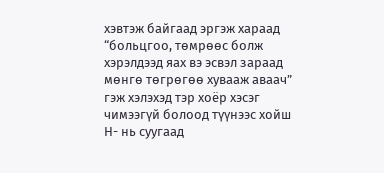хэвтэж байгаад эргэж хараад “больцгоо, төмрөөс болж хэрэлдээд яах вэ эсвэл зараад мөнгө төгрөгөө хувааж аваач” гэж хэлэхэд тэр хоёр хэсэг чимээгүй болоод түүнээс хойш Н- нь суугаад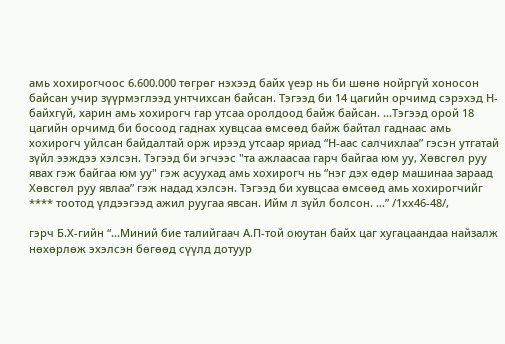амь хохирогчоос 6.600.000 төгрөг нэхээд байх үеэр нь би шөнө нойргүй хоносон байсан учир зүүрмэглээд унтчихсан байсан. Тэгээд би 14 цагийн орчимд сэрэхэд Н- байхгүй, харин амь хохирогч гар утсаа оролдоод байж байсан. ...Тэгээд орой 18 цагийн орчимд би босоод гаднах хувцсаа өмсөөд байж байтал гаднаас амь хохирогч уйлсан байдалтай орж ирээд утсаар яриад “Н-аас салчихлаа” гэсэн утгатай зүйл ээждээ хэлсэн. Тэгээд би эгчээс "та ажлаасаа гарч байгаа юм уу, Хөвсгөл руу явах гэж байгаа юм уу" гэж асуухад амь хохирогч нь “нэг дэх өдөр машинаа зараад Хөвсгөл руу явлаа” гэж надад хэлсэн. Тэгээд би хувцсаа өмсөөд амь хохирогчийг **** тоотод үлдээгээд ажил руугаа явсан. Ийм л зүйл болсон. ...” /1хх46-48/,

гэрч Б.Х-гийн “...Миний бие талийгаач А.П-той оюутан байх цаг хугацаандаа найзалж нөхөрлөж эхэлсэн бөгөөд сүүлд дотуур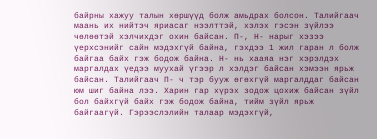байрны хажуу талын хөршүүд болж амьдрах болсон. Талийгаач маань их нийтэч яриасаг нээлттэй, хэлэх гэсэн зүйлээ чөлөөтэй хэлчихдэг охин байсан. П-, Н- нарыг хэзээ үерхсэнийг сайн мэдэхгүй байна, гэхдээ 1 жил гаран л болж байгаа байх гэж бодож байна. Н- нь хааяа нэг хэрэлдэх маргалдах үедээ муухай үгээр л хэлдэг байсан хэмээн ярьж байсан. Талийгаач П- ч тэр бууж өгөхгүй маргалддаг байсан юм шиг байна лээ. Харин гар хүрэх зодож цохиж байсан зүйл бол байхгүй байх гэж бодож байна, тийм зүйл ярьж байгаагүй. Гэрээслэлийн талаар мэдэхгүй,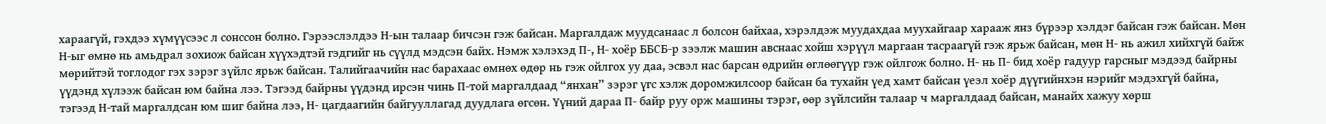хараагүй, гэхдээ хүмүүсээс л сонссон болно. Гэрээслэлдээ Н-ын талаар бичсэн гэж байсан. Маргалдаж муудсанаас л болсон байхаа, хэрэлдэж муудахдаа муухайгаар харааж янз бүрээр хэлдэг байсан гэж байсан. Мөн Н-ыг өмнө нь амьдрал зохиож байсан хүүхэдтэй гэдгийг нь сүүлд мэдсэн байх. Нэмж хэлэхэд П-, Н- хоёр ББСБ-р зээлж машин авснаас хойш хэрүүл маргаан тасраагүй гэж ярьж байсан, мөн Н- нь ажил хийхгүй байж мөрийтэй тоглодог гэх зэрэг зүйлс ярьж байсан. Талийгаачийн нас барахаас өмнөх өдөр нь гэж ойлгох уу даа, эсвэл нас барсан өдрийн өглөөгүүр гэж ойлгож болно. Н- нь П- бид хоёр гадуур гарсныг мэдээд байрны үүдэнд хүлээж байсан юм байна лээ. Тэгээд байрны үүдэнд ирсэн чинь П-той маргалдаад “янхан” зэрэг үгс хэлж доромжилсоор байсан ба тухайн үед хамт байсан үеэл хоёр дүүгийнхэн нэрийг мэдэхгүй байна, тэгээд Н-тай маргалдсан юм шиг байна лээ, Н- цагдаагийн байгууллагад дуудлага өгсөн. Үүний дараа П- байр руу орж машины тэрэг, өөр зүйлсийн талаар ч маргалдаад байсан, манайх хажуу хөрш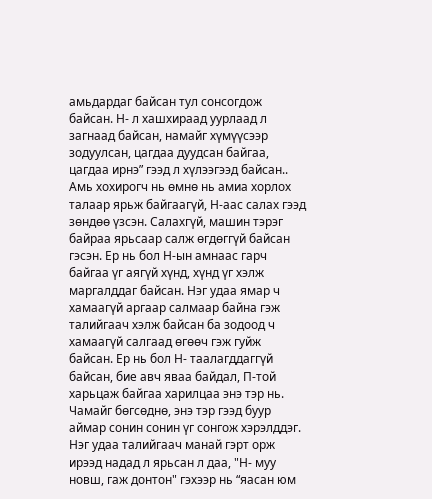амьдардаг байсан тул сонсогдож байсан. Н- л хашхираад уурлаад л загнаад байсан, намайг хүмүүсээр зодуулсан, цагдаа дуудсан байгаа, цагдаа ирнэ” гээд л хүлээгээд байсан.. Амь хохирогч нь өмнө нь амиа хорлох талаар ярьж байгаагүй, Н-аас салах гээд зөндөө үзсэн. Салахгүй, машин тэрэг байраа ярьсаар салж өгдөггүй байсан гэсэн. Ер нь бол Н-ын амнаас гарч байгаа үг аягүй хүнд, хүнд үг хэлж маргалддаг байсан. Нэг удаа ямар ч хамаагүй аргаар салмаар байна гэж талийгаач хэлж байсан ба зодоод ч хамаагүй салгаад өгөөч гэж гуйж байсан. Ер нь бол Н- таалагддаггүй байсан, бие авч яваа байдал, П-той харьцаж байгаа харилцаа энэ тэр нь. Чамайг бөгсөднө, энэ тэр гээд буур аймар сонин сонин үг сонгож хэрэлддэг. Нэг удаа талийгаач манай гэрт орж ирээд надад л ярьсан л даа, "Н- муу новш, гаж донтон" гэхээр нь “яасан юм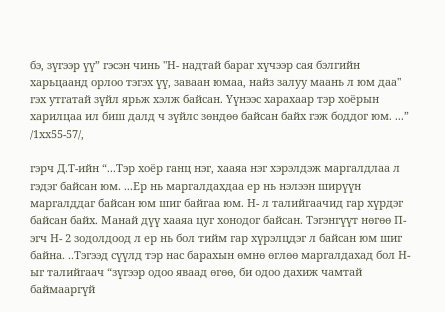бэ, зүгээр үү” гэсэн чинь "Н- надтай бараг хүчээр сая бэлгийн харьцаанд орлоо тэгэх үү, заваан юмаа, найз залуу маань л юм даа" гэх утгатай зүйл ярьж хэлж байсан. Үүнээс харахаар тэр хоёрын харилцаа ил биш далд ч зүйлс зөндөө байсан байх гэж боддог юм. ...” /1хх55-57/,

гэрч Д.Т-ийн “...Тэр хоёр ганц нэг, хааяа нэг хэрэлдэж маргалдлаа л гэдэг байсан юм. ...Ер нь маргалдахдаа ер нь нэлээн ширүүн маргалддаг байсан юм шиг байгаа юм. Н- л талийгаачид гар хүрдэг байсан байх. Манай дүү хааяа цуг хонодог байсан. Тэгэнгүүт нөгөө П- эгч Н- 2 зодолдоод л ер нь бол тийм гар хүрэлцдэг л байсан юм шиг байна. ..Тэгээд сүүлд тэр нас барахын өмнө өглөө маргалдахад бол Н-ыг талийгаач “зүгээр одоо яваад өгөө, би одоо дахиж чамтай баймааргүй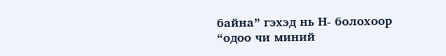байна” гэхэд нь Н- болохоор “одоо чи миний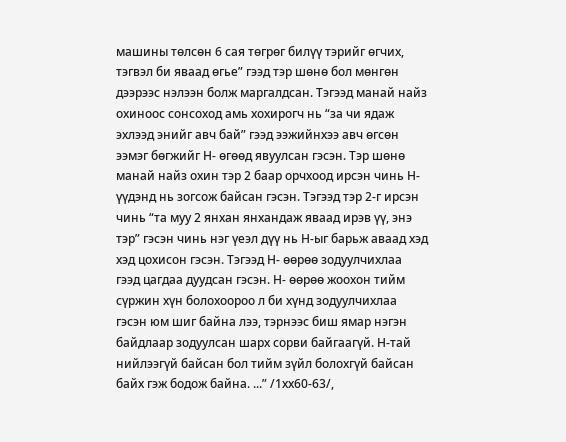машины төлсөн 6 сая төгрөг билүү тэрийг өгчих, тэгвэл би яваад өгье” гээд тэр шөнө бол мөнгөн дээрээс нэлээн болж маргалдсан. Тэгээд манай найз охиноос сонсоход амь хохирогч нь “за чи ядаж эхлээд энийг авч бай” гээд ээжийнхээ авч өгсөн ээмэг бөгжийг Н- өгөөд явуулсан гэсэн. Тэр шөнө манай найз охин тэр 2 баар орчхоод ирсэн чинь Н- үүдэнд нь зогсож байсан гэсэн. Тэгээд тэр 2-г ирсэн чинь “та муу 2 янхан янхандаж яваад ирэв үү, энэ тэр” гэсэн чинь нэг үеэл дүү нь Н-ыг барьж аваад хэд хэд цохисон гэсэн. Тэгээд Н- өөрөө зодуулчихлаа гээд цагдаа дуудсан гэсэн. Н- өөрөө жоохон тийм сүржин хүн болохоороо л би хүнд зодуулчихлаа гэсэн юм шиг байна лээ, тэрнээс биш ямар нэгэн байдлаар зодуулсан шарх сорви байгаагүй. Н-тай нийлээгүй байсан бол тийм зүйл болохгүй байсан байх гэж бодож байна. ...” /1хх60-63/,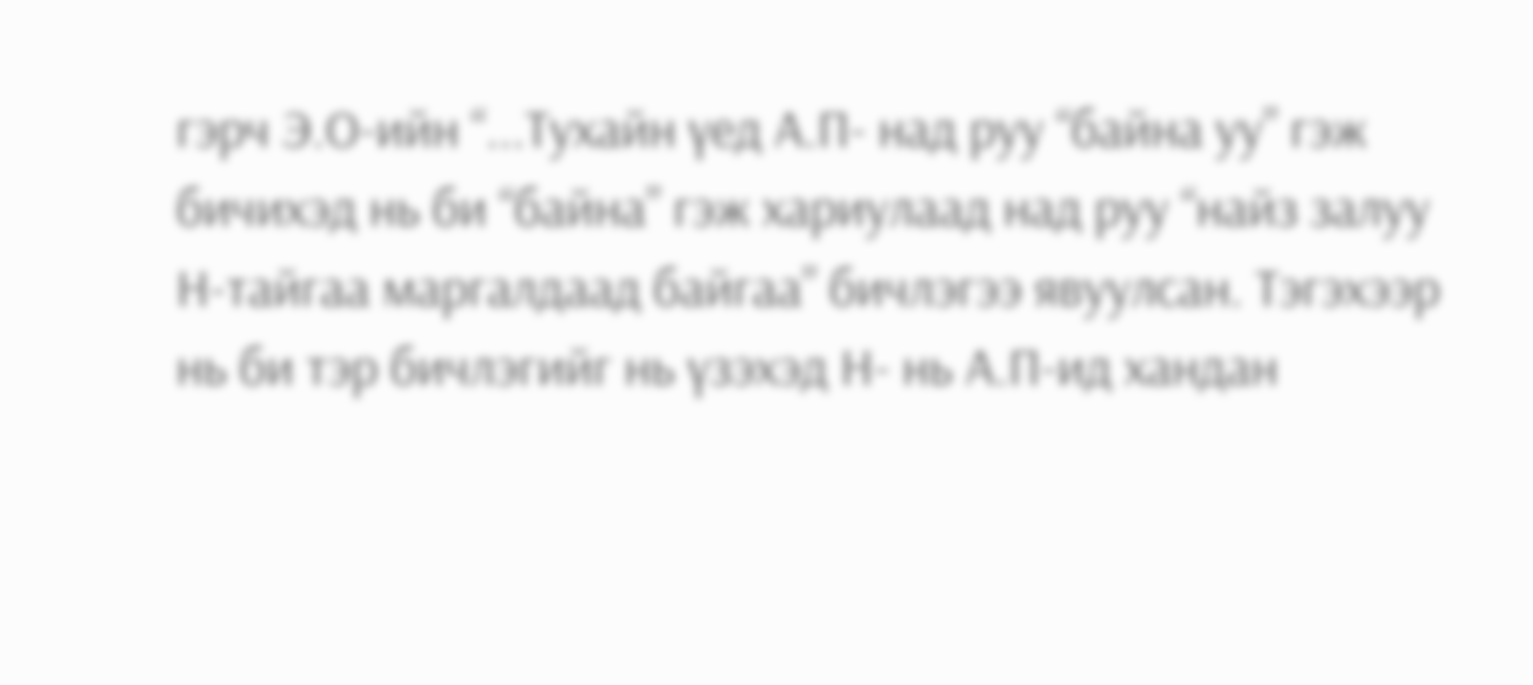гэрч Э.О-ийн “...Тухайн үед А.П- над руу “байна уу” гэж бичихэд нь би “байна” гэж хариулаад над руу “найз залуу Н-тайгаа маргалдаад байгаа” бичлэгээ явуулсан. Тэгэхээр нь би тэр бичлэгийг нь үзэхэд Н- нь А.П-ид хандан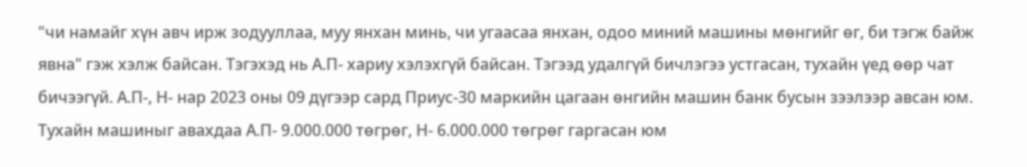"чи намайг хүн авч ирж зодууллаа, муу янхан минь, чи угаасаа янхан, одоо миний машины мөнгийг өг, би тэгж байж явна" гэж хэлж байсан. Тэгэхэд нь А.П- хариу хэлэхгүй байсан. Тэгээд удалгүй бичлэгээ устгасан, тухайн үед өөр чат бичээгүй. А.П-, Н- нар 2023 оны 09 дүгээр сард Приус-30 маркийн цагаан өнгийн машин банк бусын зээлээр авсан юм. Тухайн машиныг авахдаа А.П- 9.000.000 төгрөг, Н- 6.000.000 төгрөг гаргасан юм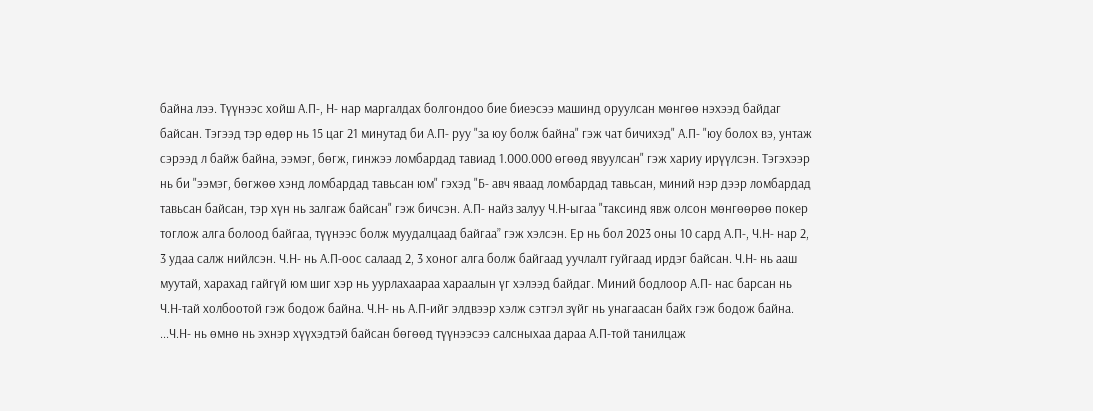байна лээ. Түүнээс хойш А.П-, Н- нар маргалдах болгондоо бие биеэсээ машинд оруулсан мөнгөө нэхээд байдаг байсан. Тэгээд тэр өдөр нь 15 цаг 21 минутад би А.П- руу "за юу болж байна" гэж чат бичихэд" А.П- "юу болох вэ, унтаж сэрээд л байж байна, ээмэг, бөгж, гинжээ ломбардад тавиад 1.000.000 өгөөд явуулсан" гэж хариу ирүүлсэн. Тэгэхээр нь би "ээмэг, бөгжөө хэнд ломбардад тавьсан юм" гэхэд "Б- авч яваад ломбардад тавьсан, миний нэр дээр ломбардад тавьсан байсан, тэр хүн нь залгаж байсан" гэж бичсэн. А.П- найз залуу Ч.Н-ыгаа "таксинд явж олсон мөнгөөрөө покер тоглож алга болоод байгаа, түүнээс болж муудалцаад байгаа” гэж хэлсэн. Ер нь бол 2023 оны 10 сард А.П-, Ч.Н- нар 2, 3 удаа салж нийлсэн. Ч.Н- нь А.П-оос салаад 2, 3 хоног алга болж байгаад уучлалт гуйгаад ирдэг байсан. Ч.Н- нь ааш муутай, харахад гайгүй юм шиг хэр нь уурлахаараа хараалын үг хэлээд байдаг. Миний бодлоор А.П- нас барсан нь Ч.Н-тай холбоотой гэж бодож байна. Ч.Н- нь А.П-ийг элдвээр хэлж сэтгэл зүйг нь унагаасан байх гэж бодож байна. ...Ч.Н- нь өмнө нь эхнэр хүүхэдтэй байсан бөгөөд түүнээсээ салсныхаа дараа А.П-той танилцаж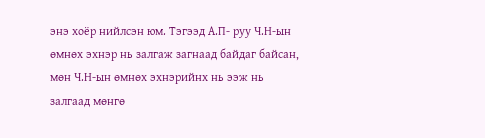энэ хоёр нийлсэн юм. Тэгээд А.П- руу Ч.Н-ын өмнөх эхнэр нь залгаж загнаад байдаг байсан, мөн Ч.Н-ын өмнөх эхнэрийнх нь ээж нь залгаад мөнгө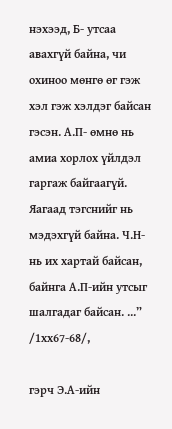нэхээд, Б- утсаа авахгүй байна, чи охиноо мөнгө өг гэж хэл гэж хэлдэг байсан гэсэн. А.П- өмнө нь амиа хорлох үйлдэл гаргаж байгаагүй. Яагаад тэгснийг нь мэдэхгүй байна. Ч.Н- нь их хартай байсан, байнга А.П-ийн утсыг шалгадаг байсан. ...” /1хх67-68/,

гэрч Э.А-ийн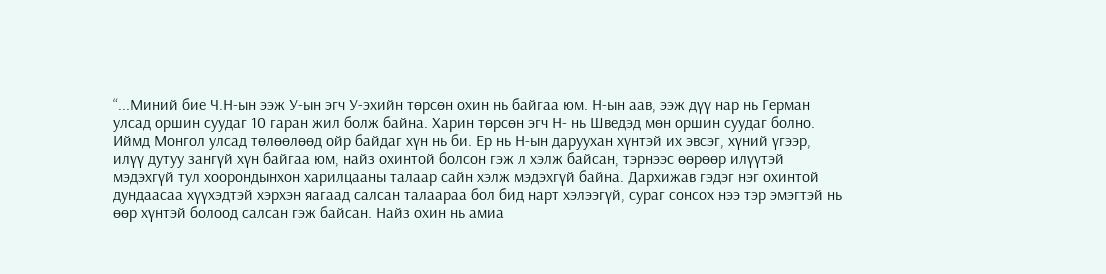“...Миний бие Ч.Н-ын ээж У-ын эгч У-эхийн төрсөн охин нь байгаа юм. Н-ын аав, ээж дүү нар нь Герман улсад оршин суудаг 10 гаран жил болж байна. Харин төрсөн эгч Н- нь Шведэд мөн оршин суудаг болно. Иймд Монгол улсад төлөөлөөд ойр байдаг хүн нь би. Ер нь Н-ын даруухан хүнтэй их эвсэг, хүний үгээр, илүү дутуу зангүй хүн байгаа юм, найз охинтой болсон гэж л хэлж байсан, тэрнээс өөрөөр илүүтэй мэдэхгүй тул хоорондынхон харилцааны талаар сайн хэлж мэдэхгүй байна. Дархижав гэдэг нэг охинтой дундаасаа хүүхэдтэй хэрхэн яагаад салсан талаараа бол бид нарт хэлээгүй, сураг сонсох нээ тэр эмэгтэй нь өөр хүнтэй болоод салсан гэж байсан. Найз охин нь амиа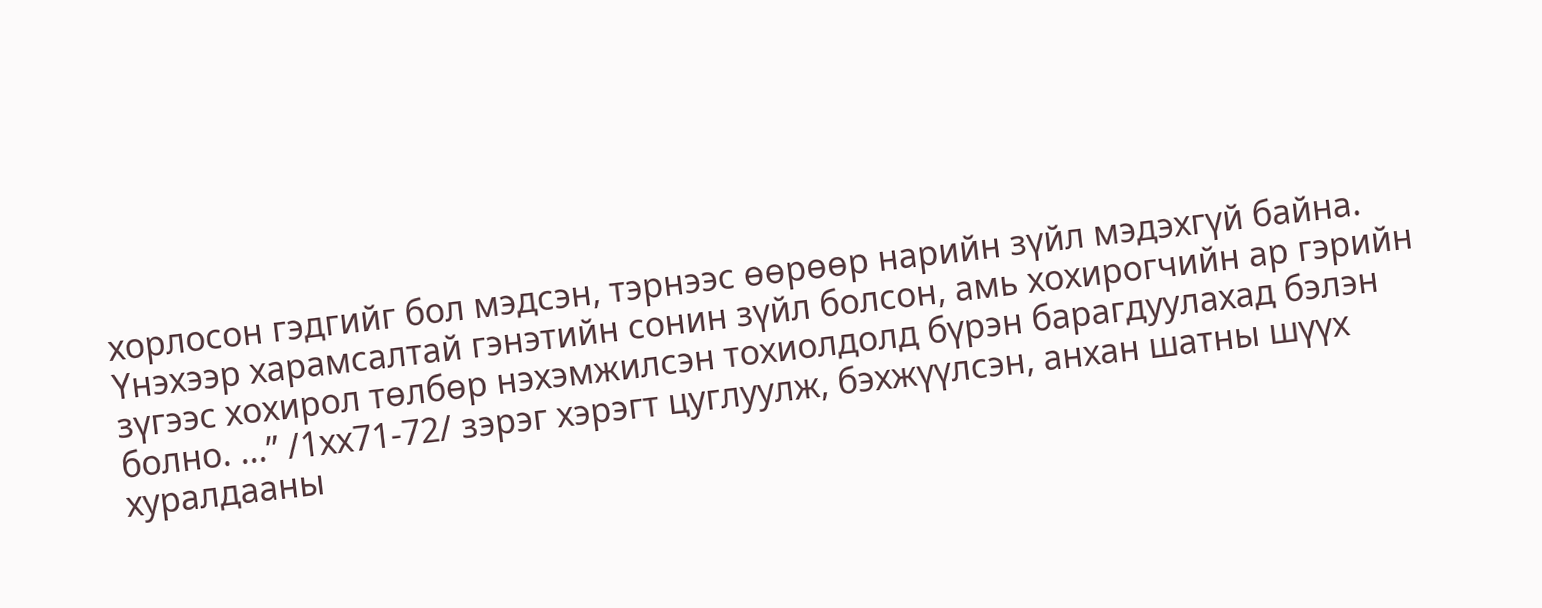хорлосон гэдгийг бол мэдсэн, тэрнээс өөрөөр нарийн зүйл мэдэхгүй байна. Үнэхээр харамсалтай гэнэтийн сонин зүйл болсон, амь хохирогчийн ар гэрийн зүгээс хохирол төлбөр нэхэмжилсэн тохиолдолд бүрэн барагдуулахад бэлэн болно. ...” /1хх71-72/ зэрэг хэрэгт цуглуулж, бэхжүүлсэн, анхан шатны шүүх хуралдааны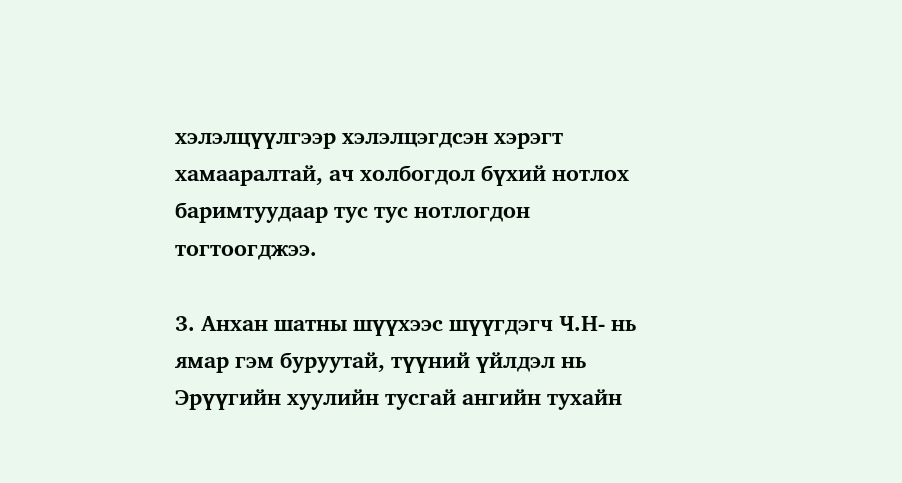хэлэлцүүлгээр хэлэлцэгдсэн хэрэгт хамааралтай, ач холбогдол бүхий нотлох баримтуудаар тус тус нотлогдон тогтоогджээ.

3. Анхан шатны шүүхээс шүүгдэгч Ч.Н- нь ямар гэм буруутай, түүний үйлдэл нь Эрүүгийн хуулийн тусгай ангийн тухайн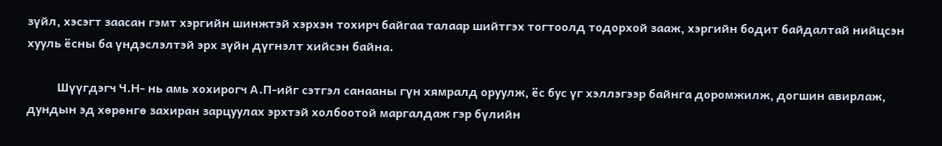зүйл, хэсэгт заасан гэмт хэргийн шинжтэй хэрхэн тохирч байгаа талаар шийтгэх тогтоолд тодорхой зааж, хэргийн бодит байдалтай нийцсэн хууль ёсны ба үндэслэлтэй эрх зүйн дүгнэлт хийсэн байна.

          Шүүгдэгч Ч.Н- нь амь хохирогч А.П-ийг сэтгэл санааны гүн хямралд оруулж, ёс бус үг хэллэгээр байнга доромжилж, догшин авирлаж, дундын эд хөрөнгө захиран зарцуулах эрхтэй холбоотой маргалдаж гэр бүлийн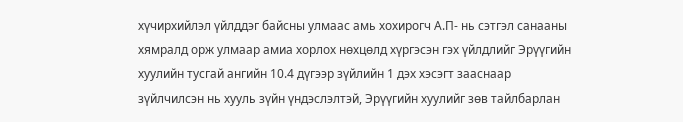хүчирхийлэл үйлддэг байсны улмаас амь хохирогч А.П- нь сэтгэл санааны хямралд орж улмаар амиа хорлох нөхцөлд хүргэсэн гэх үйлдлийг Эрүүгийн хуулийн тусгай ангийн 10.4 дүгээр зүйлийн 1 дэх хэсэгт зааснаар зүйлчилсэн нь хууль зүйн үндэслэлтэй, Эрүүгийн хуулийг зөв тайлбарлан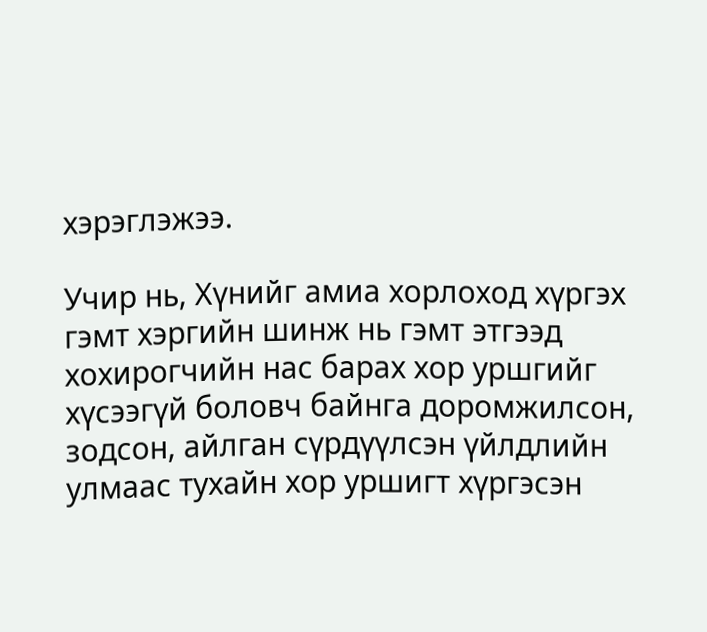хэрэглэжээ.

Учир нь, Хүнийг амиа хорлоход хүргэх гэмт хэргийн шинж нь гэмт этгээд хохирогчийн нас барах хор уршгийг хүсээгүй боловч байнга доромжилсон, зодсон, айлган сүрдүүлсэн үйлдлийн улмаас тухайн хор уршигт хүргэсэн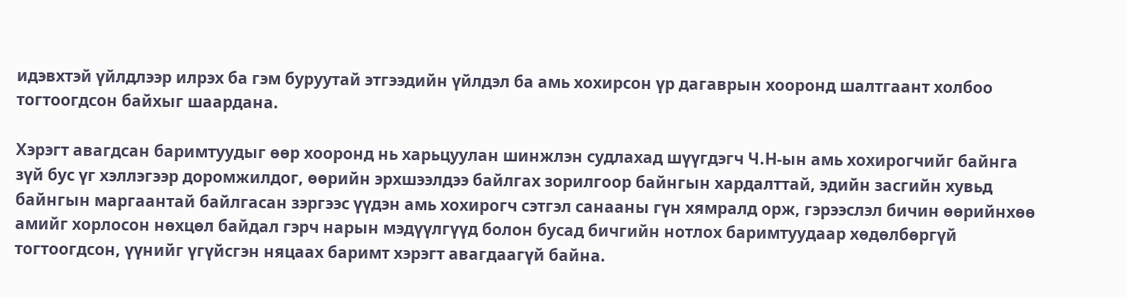идэвхтэй үйлдлээр илрэх ба гэм буруутай этгээдийн үйлдэл ба амь хохирсон үр дагаврын хооронд шалтгаант холбоо тогтоогдсон байхыг шаардана.

Хэрэгт авагдсан баримтуудыг өөр хооронд нь харьцуулан шинжлэн судлахад шүүгдэгч Ч.Н-ын амь хохирогчийг байнга зүй бус үг хэллэгээр доромжилдог, өөрийн эрхшээлдээ байлгах зорилгоор байнгын хардалттай, эдийн засгийн хувьд байнгын маргаантай байлгасан зэргээс үүдэн амь хохирогч сэтгэл санааны гүн хямралд орж, гэрээслэл бичин өөрийнхөө амийг хорлосон нөхцөл байдал гэрч нарын мэдүүлгүүд болон бусад бичгийн нотлох баримтуудаар хөдөлбөргүй тогтоогдсон, үүнийг үгүйсгэн няцаах баримт хэрэгт авагдаагүй байна.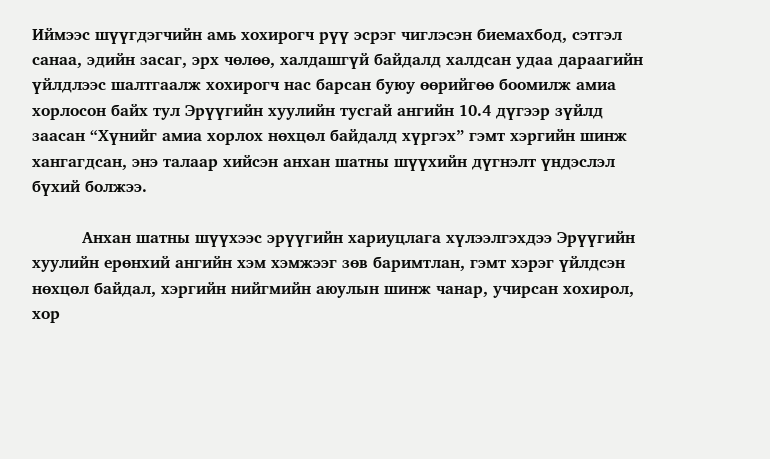Иймээс шүүгдэгчийн амь хохирогч рүү эсрэг чиглэсэн биемахбод, сэтгэл санаа, эдийн засаг, эрх чөлөө, халдашгүй байдалд халдсан удаа дараагийн үйлдлээс шалтгаалж хохирогч нас барсан буюу өөрийгөө боомилж амиа хорлосон байх тул Эрүүгийн хуулийн тусгай ангийн 10.4 дүгээр зүйлд заасан “Хүнийг амиа хорлох нөхцөл байдалд хүргэх” гэмт хэргийн шинж хангагдсан, энэ талаар хийсэн анхан шатны шүүхийн дүгнэлт үндэслэл бүхий болжээ.

          Анхан шатны шүүхээс эрүүгийн хариуцлага хүлээлгэхдээ Эрүүгийн хуулийн ерөнхий ангийн хэм хэмжээг зөв баримтлан, гэмт хэрэг үйлдсэн нөхцөл байдал, хэргийн нийгмийн аюулын шинж чанар, учирсан хохирол, хор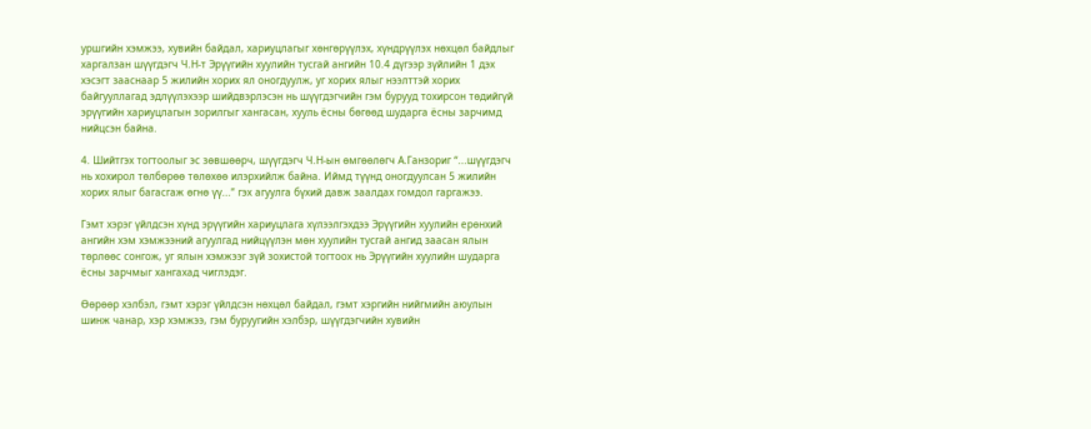уршгийн хэмжээ, хувийн байдал, хариуцлагыг хөнгөрүүлэх, хүндрүүлэх нөхцөл байдлыг харгалзан шүүгдэгч Ч.Н-т Эрүүгийн хуулийн тусгай ангийн 10.4 дүгээр зүйлийн 1 дэх хэсэгт зааснаар 5 жилийн хорих ял оногдуулж, уг хорих ялыг нээлттэй хорих байгууллагад эдлүүлэхээр шийдвэрлэсэн нь шүүгдэгчийн гэм бурууд тохирсон төдийгүй эрүүгийн хариуцлагын зорилгыг хангасан, хууль ёсны бөгөөд шударга ёсны зарчимд нийцсэн байна.

4. Шийтгэх тогтоолыг эс зөвшөөрч, шүүгдэгч Ч.Н-ын өмгөөлөгч А.Ганзориг “...шүүгдэгч нь хохирол төлбөрөө төлөхөө илэрхийлж байна. Иймд түүнд оногдуулсан 5 жилийн хорих ялыг багасгаж өгнө үү...” гэх агуулга бүхий давж заалдах гомдол гаргажээ.

Гэмт хэрэг үйлдсэн хүнд эрүүгийн хариуцлага хүлээлгэхдээ Эрүүгийн хуулийн ерөнхий ангийн хэм хэмжээний агуулгад нийцүүлэн мөн хуулийн тусгай ангид заасан ялын төрлөөс сонгож, уг ялын хэмжээг зүй зохистой тогтоох нь Эрүүгийн хуулийн шударга ёсны зарчмыг хангахад чиглэдэг.

Өөрөөр хэлбэл, гэмт хэрэг үйлдсэн нөхцөл байдал, гэмт хэргийн нийгмийн аюулын шинж чанар, хэр хэмжээ, гэм буруугийн хэлбэр, шүүгдэгчийн хувийн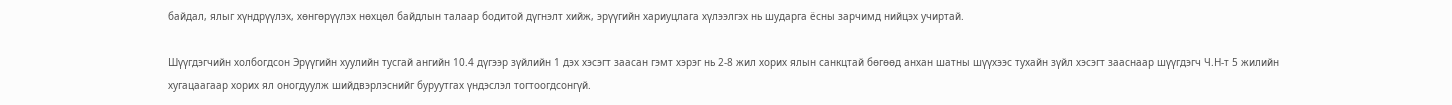байдал, ялыг хүндрүүлэх, хөнгөрүүлэх нөхцөл байдлын талаар бодитой дүгнэлт хийж, эрүүгийн хариуцлага хүлээлгэх нь шударга ёсны зарчимд нийцэх учиртай.

Шүүгдэгчийн холбогдсон Эрүүгийн хуулийн тусгай ангийн 10.4 дүгээр зүйлийн 1 дэх хэсэгт заасан гэмт хэрэг нь 2-8 жил хорих ялын санкцтай бөгөөд анхан шатны шүүхээс тухайн зүйл хэсэгт зааснаар шүүгдэгч Ч.Н-т 5 жилийн хугацаагаар хорих ял оногдуулж шийдвэрлэснийг буруутгах үндэслэл тогтоогдсонгүй.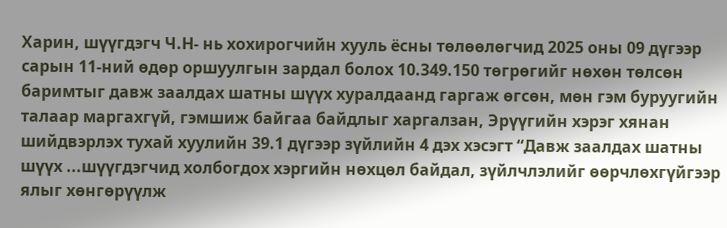Харин, шүүгдэгч Ч.Н- нь хохирогчийн хууль ёсны төлөөлөгчид 2025 оны 09 дүгээр сарын 11-ний өдөр оршуулгын зардал болох 10.349.150 төгрөгийг нөхөн төлсөн баримтыг давж заалдах шатны шүүх хуралдаанд гаргаж өгсөн, мөн гэм буруугийн талаар маргахгүй, гэмшиж байгаа байдлыг харгалзан, Эрүүгийн хэрэг хянан шийдвэрлэх тухай хуулийн 39.1 дүгээр зүйлийн 4 дэх хэсэгт “Давж заалдах шатны шүүх ...шүүгдэгчид холбогдох хэргийн нөхцөл байдал, зүйлчлэлийг өөрчлөхгүйгээр ялыг хөнгөрүүлж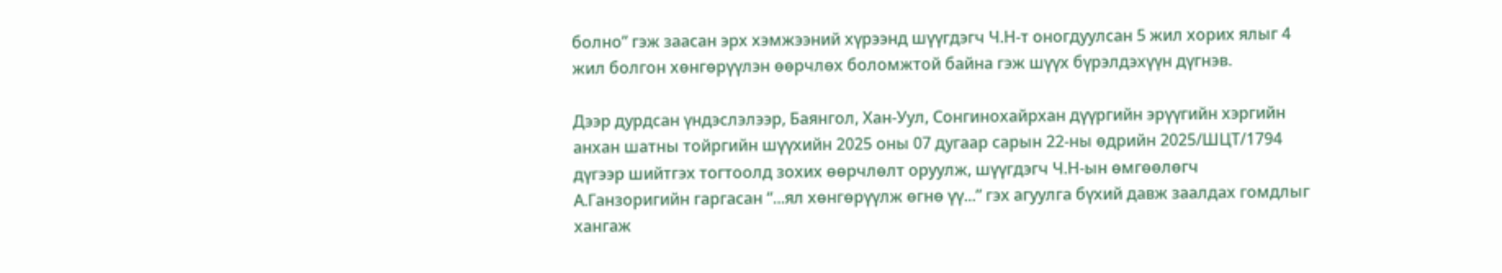болно” гэж заасан эрх хэмжээний хүрээнд шүүгдэгч Ч.Н-т оногдуулсан 5 жил хорих ялыг 4 жил болгон хөнгөрүүлэн өөрчлөх боломжтой байна гэж шүүх бүрэлдэхүүн дүгнэв.

Дээр дурдсан үндэслэлээр, Баянгол, Хан-Уул, Сонгинохайрхан дүүргийн эрүүгийн хэргийн анхан шатны тойргийн шүүхийн 2025 оны 07 дугаар сарын 22-ны өдрийн 2025/ШЦТ/1794 дүгээр шийтгэх тогтоолд зохих өөрчлөлт оруулж, шүүгдэгч Ч.Н-ын өмгөөлөгч А.Ганзоригийн гаргасан “...ял хөнгөрүүлж өгнө үү...” гэх агуулга бүхий давж заалдах гомдлыг хангаж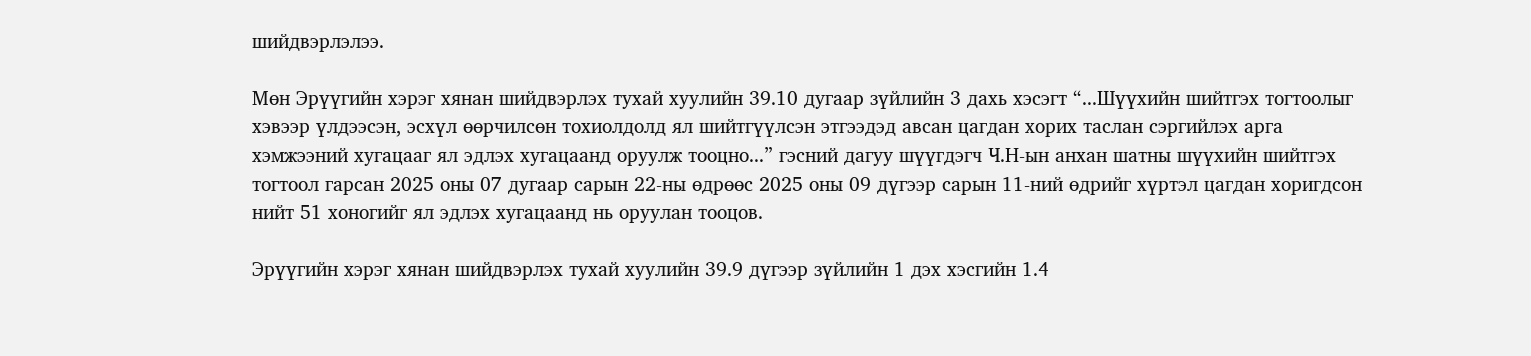шийдвэрлэлээ.

Мөн Эрүүгийн хэрэг хянан шийдвэрлэх тухай хуулийн 39.10 дугаар зүйлийн 3 дахь хэсэгт “...Шүүхийн шийтгэх тогтоолыг хэвээр үлдээсэн, эсхүл өөрчилсөн тохиолдолд ял шийтгүүлсэн этгээдэд авсан цагдан хорих таслан сэргийлэх арга хэмжээний хугацааг ял эдлэх хугацаанд оруулж тооцно...” гэсний дагуу шүүгдэгч Ч.Н-ын анхан шатны шүүхийн шийтгэх тогтоол гарсан 2025 оны 07 дугаар сарын 22-ны өдрөөс 2025 оны 09 дүгээр сарын 11-ний өдрийг хүртэл цагдан хоригдсон нийт 51 хоногийг ял эдлэх хугацаанд нь оруулан тооцов.

Эрүүгийн хэрэг хянан шийдвэрлэх тухай хуулийн 39.9 дүгээр зүйлийн 1 дэх хэсгийн 1.4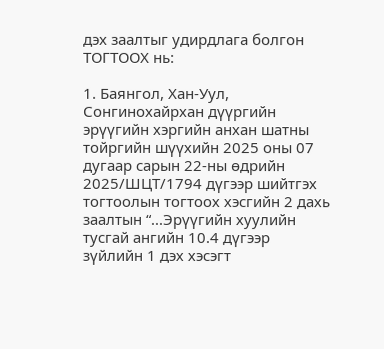дэх заалтыг удирдлага болгон ТОГТООХ нь:

1. Баянгол, Хан-Уул, Сонгинохайрхан дүүргийн эрүүгийн хэргийн анхан шатны тойргийн шүүхийн 2025 оны 07 дугаар сарын 22-ны өдрийн 2025/ШЦТ/1794 дүгээр шийтгэх тогтоолын тогтоох хэсгийн 2 дахь заалтын “...Эрүүгийн хуулийн тусгай ангийн 10.4 дүгээр зүйлийн 1 дэх хэсэгт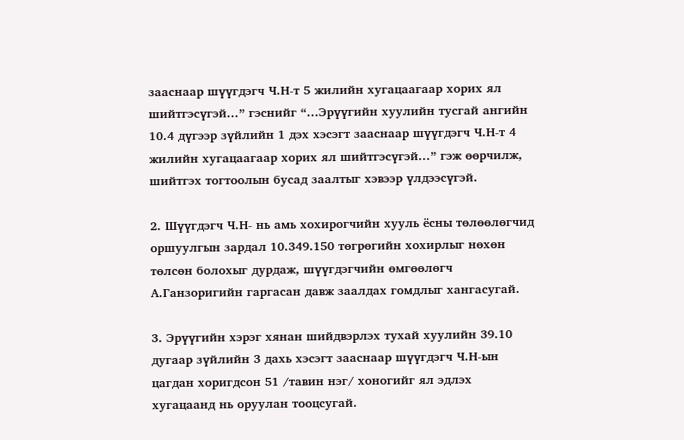зааснаар шүүгдэгч Ч.Н-т 5 жилийн хугацаагаар хорих ял шийтгэсүгэй...” гэснийг “...Эрүүгийн хуулийн тусгай ангийн 10.4 дүгээр зүйлийн 1 дэх хэсэгт зааснаар шүүгдэгч Ч.Н-т 4 жилийн хугацаагаар хорих ял шийтгэсүгэй...” гэж өөрчилж, шийтгэх тогтоолын бусад заалтыг хэвээр үлдээсүгэй.

2. Шүүгдэгч Ч.Н- нь амь хохирогчийн хууль ёсны төлөөлөгчид оршуулгын зардал 10.349.150 төгрөгийн хохирлыг нөхөн төлсөн болохыг дурдаж, шүүгдэгчийн өмгөөлөгч А.Ганзоригийн гаргасан давж заалдах гомдлыг хангасугай.

3. Эрүүгийн хэрэг хянан шийдвэрлэх тухай хуулийн 39.10 дугаар зүйлийн 3 дахь хэсэгт зааснаар шүүгдэгч Ч.Н-ын цагдан хоригдсон 51 /тавин нэг/ хоногийг ял эдлэх хугацаанд нь оруулан тооцсугай.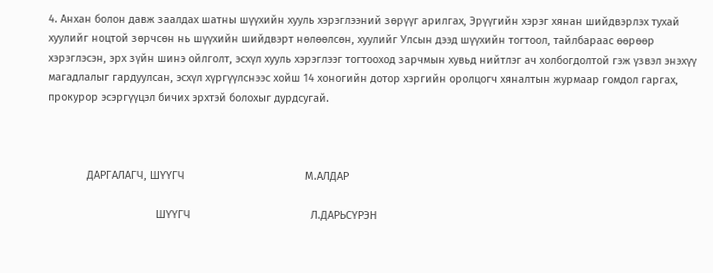4. Анхан болон давж заалдах шатны шүүхийн хууль хэрэглээний зөрүүг арилгах, Эрүүгийн хэрэг хянан шийдвэрлэх тухай хуулийг ноцтой зөрчсөн нь шүүхийн шийдвэрт нөлөөлсөн, хуулийг Улсын дээд шүүхийн тогтоол, тайлбараас өөрөөр хэрэглэсэн, эрх зүйн шинэ ойлголт, эсхүл хууль хэрэглээг тогтооход зарчмын хувьд нийтлэг ач холбогдолтой гэж үзвэл энэхүү магадлалыг гардуулсан, эсхүл хүргүүлснээс хойш 14 хоногийн дотор хэргийн оролцогч хяналтын журмаар гомдол гаргах, прокурор эсэргүүцэл бичих эрхтэй болохыг дурдсугай.



             ДАРГАЛАГЧ, ШҮҮГЧ                                        М.АЛДАР

                                    ШҮҮГЧ                                        Л.ДАРЬСҮРЭН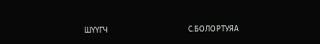ШҮҮГЧ                                        С.БОЛОРТУЯА